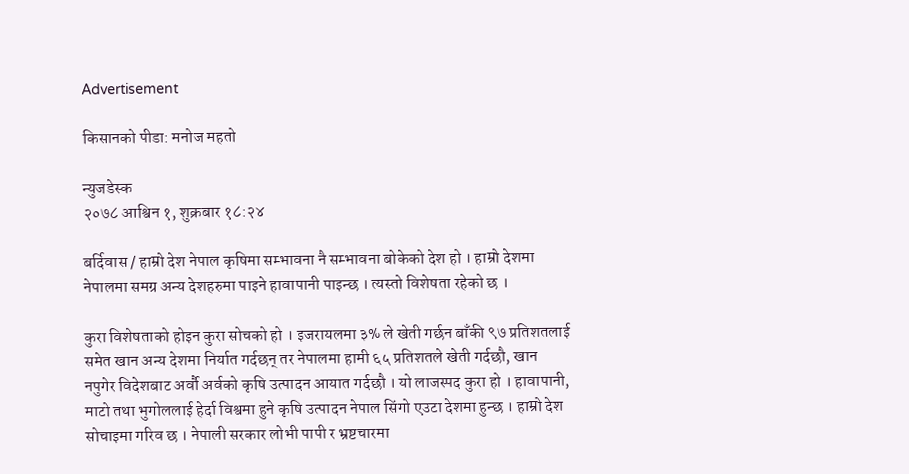Advertisement

किसानको पीडा: मनोज महतो

न्युजडेस्क
२०७८ आश्विन १, शुक्रबार १८:२४

बर्दिवास / हाम्रो देश नेपाल कृषिमा सम्भावना नै सम्भावना बोकेको देश हो । हाम्रो देशमा नेपालमा समग्र अन्य देशहरुमा पाइने हावापानी पाइन्छ । त्यस्तो विशेषता रहेको छ ।

कुरा विशेषताको होइन कुरा सोचको हो । इजरायलमा ३% ले खेती गर्छन बाँकी ९७ प्रतिशतलाई समेत खान अन्य देशमा निर्यात गर्दछन् तर नेपालमा हामी ६५ प्रतिशतले खेती गर्दछौ, खान नपुगेर विदेशबाट अर्वौ अर्वको कृषि उत्पादन आयात गर्दछौ । यो लाजस्पद कुरा हो । हावापानी, माटो तथा भुगोललाई हेर्दा विश्वमा हुने कृषि उत्पादन नेपाल सिंगो एउटा देशमा हुन्छ । हाम्रो देश सोचाइमा गरिव छ । नेपाली सरकार लोभी पापी र भ्रष्टचारमा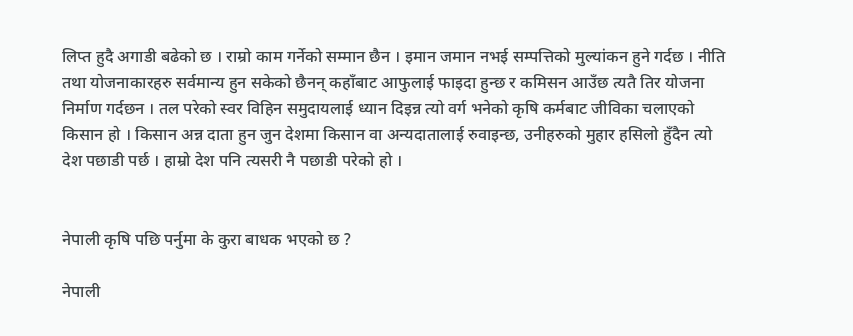लिप्त हुदै अगाडी बढेको छ । राम्रो काम गर्नेको सम्मान छैन । इमान जमान नभई सम्पत्तिको मुल्यांकन हुने गर्दछ । नीति तथा योजनाकारहरु सर्वमान्य हुन सकेको छैनन् कहाँबाट आफुलाई फाइदा हुन्छ र कमिसन आउँछ त्यतै तिर योजना निर्माण गर्दछन । तल परेको स्वर विहिन समुदायलाई ध्यान दिइन्न त्यो वर्ग भनेको कृषि कर्मबाट जीविका चलाएको किसान हो । किसान अन्न दाता हुन जुन देशमा किसान वा अन्यदातालाई रुवाइन्छ, उनीहरुको मुहार हसिलो हुँदैन त्यो देश पछाडी पर्छ । हाम्रो देश पनि त्यसरी नै पछाडी परेको हो ।


नेपाली कृषि पछि पर्नुमा के कुरा बाधक भएको छ ?

नेपाली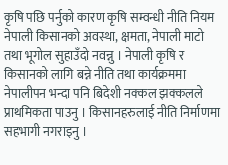कृषि पछि पर्नुको कारण कृषि सम्वन्धी नीति नियम नेपाली किसानको अवस्था, क्षमता, नेपाली माटो तथा भूगोल सुहाउँदो नवन्नु । नेपाली कृषि र किसानको लागि बन्ने नीति तथा कार्यक्रममा नेपालीपन भन्दा पनि बिदेशी नक्कल झक्कलले प्राथमिकता पाउनु । किसानहरुलाई नीति निर्माणमा सहभागी नगराइनु ।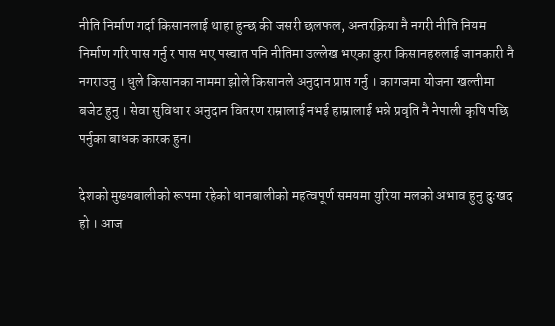नीति निर्माण गर्दा किसानलाई थाहा हुन्छ की जसरी छलफल, अन्तरक्रिया नै नगरी नीति नियम निर्माण गरि पास गर्नु र पास भए पस्चात पनि नीतिमा उल्लेख भएका कुरा किसानहरुलाई जानकारी नै नगराउनु । धुले किसानका नाममा झोले किसानले अनुदान प्राप्त गर्नु । कागजमा योजना खल्तीमा बजेट हुनु । सेवा सुविधा र अनुदान वितरण राम्रालाई नभई हाम्रालाई भन्ने प्रवृति नै नेपाली कृषि पछि पर्नुका बाधक कारक हुन।

देशको मुख्यबालीको रूपमा रहेको धानबालीको महत्वपूर्ण समयमा युरिया मलको अभाव हुनु दुःखद हो । आज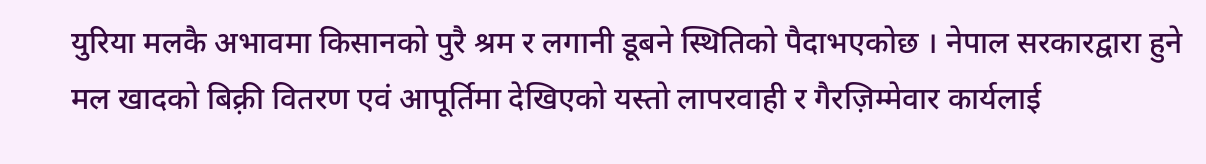युरिया मलकै अभावमा किसानको पुरै श्रम र लगानी डूबने स्थितिको पैदाभएकोछ । नेपाल सरकारद्वारा हुने मल खादको बिक़्री वितरण एवं आपूर्तिमा देखिएको यस्तो लापरवाही र गैरज़िम्मेवार कार्यलाई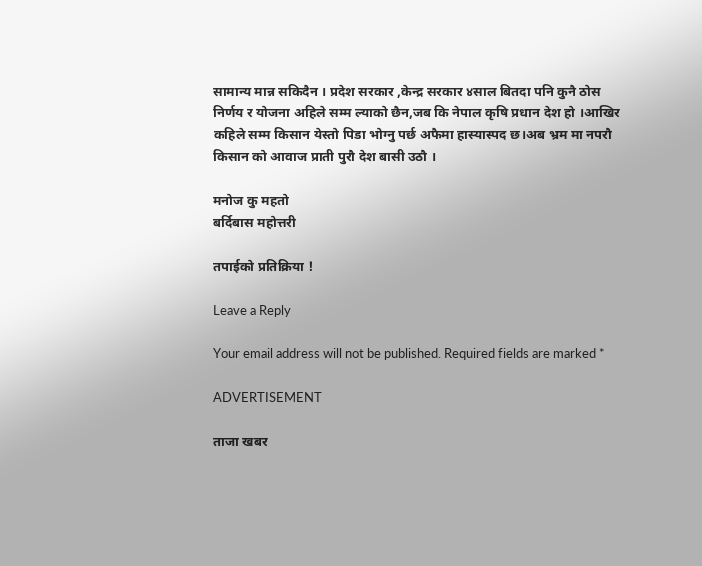सामान्य मान्न सकिदैन । प्रदेश सरकार ,केन्द्र सरकार ४साल बितदा पनि कुनै ठोस निर्णय र योजना अहिले सम्म ल्याको छैन,जब कि नेपाल कृषि प्रधान देश हो ।आखिर कहिले सम्म किसान येस्तो पिडा भोग्नु पर्छ अफैमा हास्यास्पद छ।अब भ्रम मा नपरौ किसान को आवाज प्राती पुरौ देश बासी उठौ ।

मनोज कु महतो
बर्दिबास महोत्तरी

तपाईको प्रतिक्रिया !

Leave a Reply

Your email address will not be published. Required fields are marked *

ADVERTISEMENT

ताजा खबर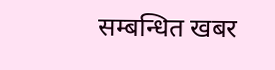सम्बन्धित खबर